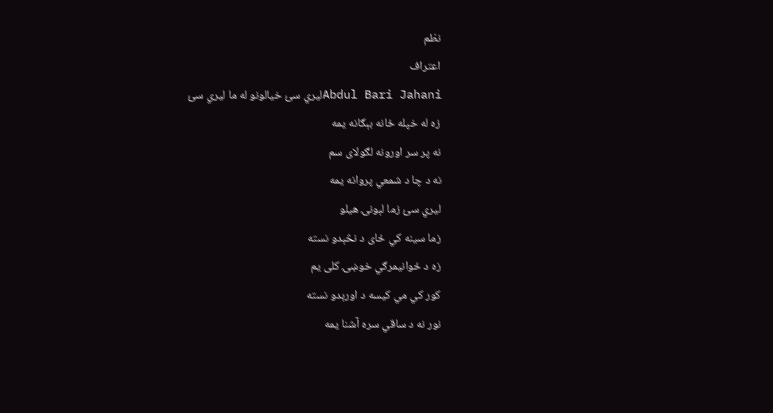نظم
اعتراف
Abdul Bari Jahaniليري سئ خيالونو له ما ليري سئ
زه له خپله ځانه بېګانه يمه
نه پر سر اورونه لګولای سم
نه د چا د شمعي پروانه يمه
ليري سئ زما لېونۍ هيلو
زما سينه کي ځای د نڅېدو نسته
زه د ځوانيمرګي خوښۍ کلی يم
کور کي مي کيسه د اورېدو نسته
نور نه د ساقي سره آشنا يمه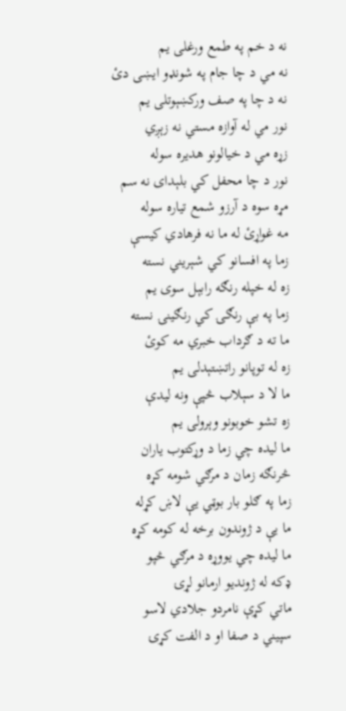نه د خم په طمع ورغلی يم
نه مي د چا جام په شونډو ايښی دئ
نه د چا په صف ورکښېوتلی يم
نور مي له آوازه مستي نه زېږي
زړه مي د خيالونو هديره سوله
نور د چا محفل کي بلېدای نه سم
مړه سوه د آرزو شمع تياره سوله
مه غواړئ له ما نه فرهادي کيسې
زما په افسانو کي شېريني نسته
زه له خپله رنګه رابېل سوی يم
زما په بې رنګۍ کي رنګينۍ نسته
ما ته د ګرداب خبري مه کوئ
زه له توپانو راتښتېدلی يم
ما لا د سېلاب څپې ونه ليدې
زه تشو خوبونو وېرولی يم
ما ليده چي زما د وړکتوب ياران
څرنګه زمان د مرګي شومه کړه
زما په ګلو بار بوټي يې لاښ کړله
ما يې د ژوندون برخه له کومه کړه
ما ليده چي يووړه د مرګي څپو
ډکه له ژونديو ارمانو لړۍ
ماتي کړې نامردو جلادي لاسو
سپيني د صفا او د الفت کړۍ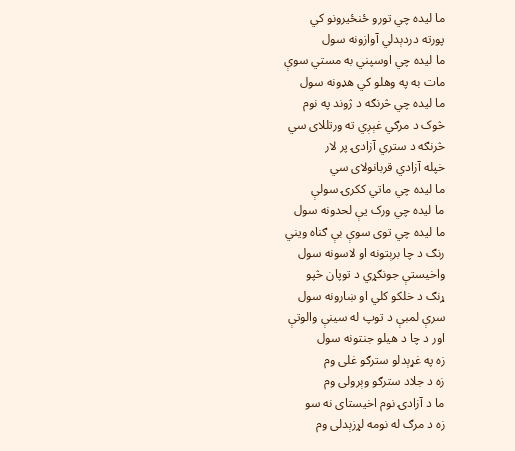ما ليده چي تورو ځنځيرونو کي
پورته دردېدلي آوازونه سول
ما ليده چي اوسپني به مستي سوې
مات به په وهلو کي هډونه سول
ما ليده چي څرنګه د ژوند په نوم
څوک د مرګي غېږي ته ورتللای سي
څرنګه د ستري آزادۍ پر لار
خپله آزادي قربانولای سي
ما ليده چي ماتي ککرۍ سولې
ما ليده چي ورک يې لحدونه سول
ما ليده چي توی سوې بې ګناه ويني
رنګ د چا برېتونه او لاسونه سول
واخيستې جونګړي د توپان څپو
ړنګ د خلکو کلي او ښارونه سول
سرې لمبې د توپ له سينې والوتې
اور د چا د هيلو جنتونه سول
زه په غړېدلو سترګو غلی وم
زه د جلاد سترګو وېرولی وم
ما د آزادۍ نوم اخيستای نه سو
زه د مرګ له نومه لړزېدلی وم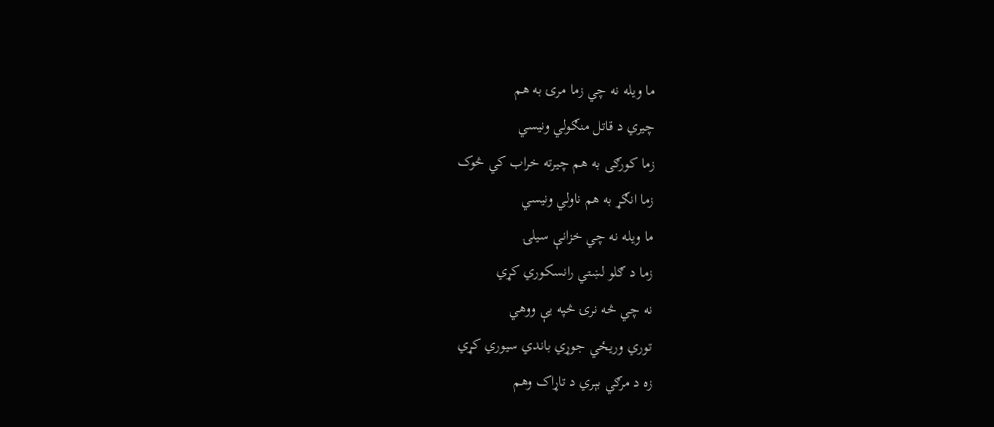ما ويله نه چي زما مرۍ به هم
چيري د قاتل منګولي ونيسي
زما کورګی به هم چيرته خراب کي څوک
زما انګړ به هم ناولي ونيسي
ما ويله نه چي خزانې سيلۍ
زما د ګلو لښتي رانسکوري کړي
نه چي څه نرۍ څپه يې ووهي
توري وريځي جوړي باندي سيوري کړي
زه د مرګي بېري د تاړاک وهم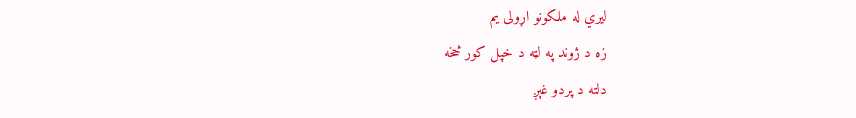ليري له ملکونو اړولی يم
زه د ژوند په لټه د خپل کور څخه
دلته د پردو غېږ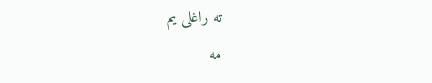ته راغلی يم
مه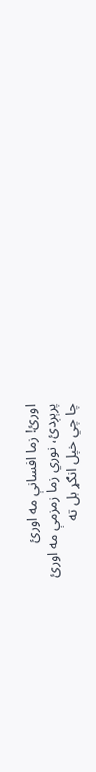اورئ! زما افسانې مه اورئ
پرېږدئ، نوري زما زمزمې مه اورئ
چا چي خپل انګړ بل ته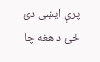پرې ايښی دئ
ځئ د هغه چا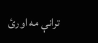ترانې مه اورئ